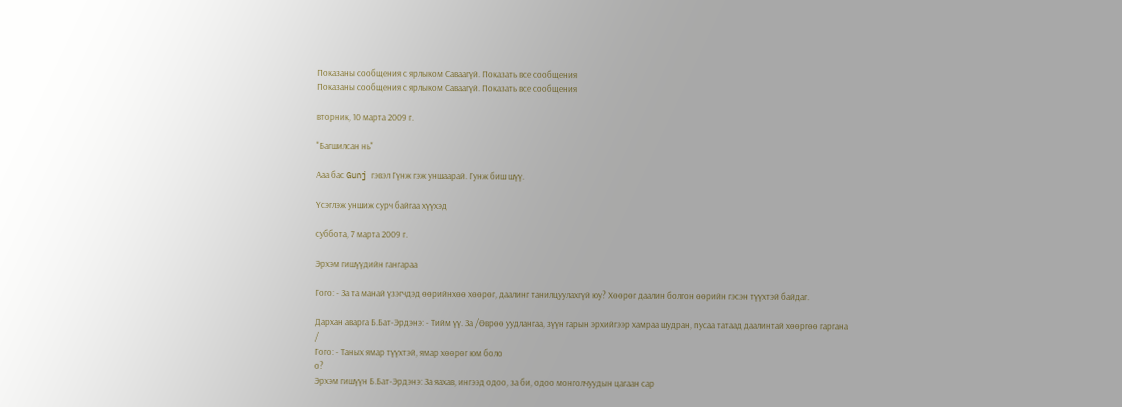Показаны сообщения с ярлыком Саваагүй. Показать все сообщения
Показаны сообщения с ярлыком Саваагүй. Показать все сообщения

вторник, 10 марта 2009 г.

"Багшилсан нь"

Ааа бас Gunj гэвэл Гүнж гэж уншаарай. Гунж биш шүү.

Үсэглэж уншиж сурч байгаа хүүхэд

суббота, 7 марта 2009 г.

Эрхэм гишүүдийн гангараа

Гого: - За та манай үзэгчдэд өөрийнхөө хөөрөг, даалинг танилцуулахгүй юу? Хөөрөг даалин болгон өөрийн гэсэн түүхтэй байдаг.

Дархан аварга Б.Бат-Эрдэнэ: - Тийм үү. За /Өврөө уудлангаа, зүүн гарын эрхийгээр хамраа шудран, nусаа татаад даалинтай хөөргөө гаргана
/
Гого: - Таных ямар түүхтэй, ямар хөөрөг юм боло
о?
Эрхэм гишүүн Б.Бат-Эрдэнэ: За яахав, ингээд одоо, за би, одоо монголчуудын цагаан сар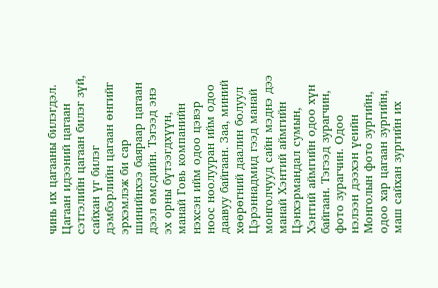чинь их цагааны билэгдэл. Цагаан идээний цагаан сэтгэлийн цагаан билэг зүй, сайхан үг билэг дэмбэрлийн цагаан өнгийг эрхэмлэж би сар шинийнхээ баяраар цагаан дээл өмсдийн. Тэгээд энэ эх орны бүтээгдхүүн, манай Говь компанийн нэхсэн ийм одоо цэвэр ноос ноолууран ийм одоо даавуу байгаан. Заа, миний хөөрөгний даалин болуул Цэрэннадмид гээд манай монголчууд сайн мэднэ дээ манай Xэнтий аймгийн Цэнхэрмандал сумын, Хэнтий аймгийн одоо хүн байгаан. Тэгээд зурагчин, фото зурагчин. Одоо нэлээн дээхэн үеийн Монголын фото зургийн, одоо хар цагаан зургийн, маш сайхан зургийн их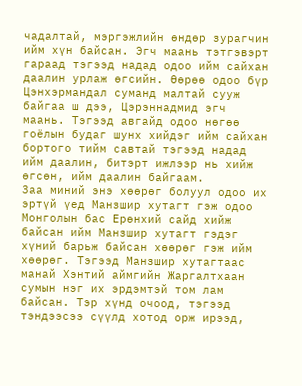чадалтай, мэргэжлийн өндөр зурагчин ийм хүн байсан. Эгч маань тэтгэвэрт гараад тэгээд надад одоо ийм сайхан даалин урлаж өгсийн. Өөрөө одоо бүр Цэнхэрмандал суманд малтай сууж байгаа ш дээ, Цэрэннадмид эгч маань. Тэгээд авгайд одоо нөгөө гоёлын будаг шунх хийдэг ийм сайхан бортого тийм савтай тэгээд надад ийм даалин, битэрт ижлээр нь хийж өгсөн, ийм даалин байгаам.
Заа миний энэ хөөрөг болуул одоо их эртүй үед Манзшир хутагт гэж одоо Монголын бас Ерөнхий сайд хийж байсан ийм Манзшир хутагт гэдэг хүний барьж байсан хөөрөг гэж ийм хөөрөг. Тэгээд Манзшир хутагтаас манай Хэнтий аймгийн Жаргалтхаан сумын нэг их эрдэмтэй том лам байсан. Тэр хүнд очоод, тэгээд тэндээсээ сүүлд хотод орж ирээд,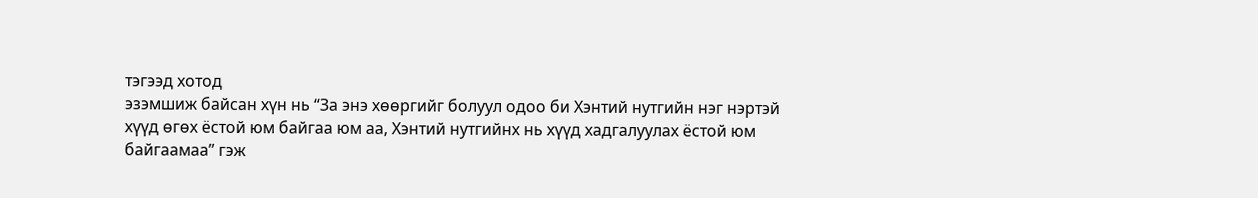тэгээд хотод
эзэмшиж байсан хүн нь “За энэ хөөргийг болуул одоо би Хэнтий нутгийн нэг нэртэй хүүд өгөх ёстой юм байгаа юм аа, Хэнтий нутгийнх нь хүүд хадгалуулах ёстой юм байгаамаа” гэж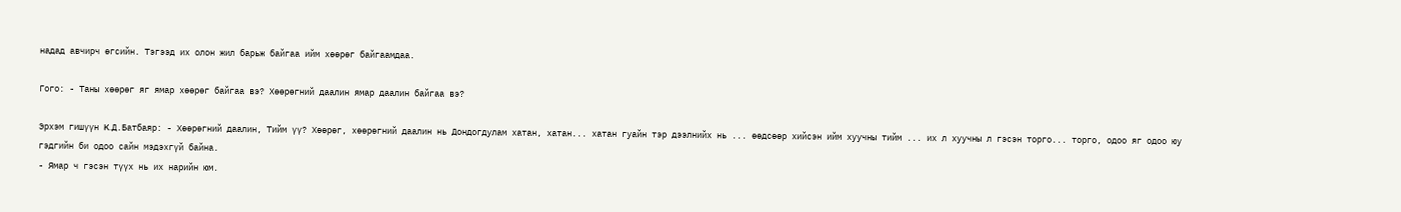надад авчирч өгсийн. Тэгээд их олон жил барьж байгаа ийм хөөрөг байгаамдаа.

Гого: - Таны хөөрөг яг ямар хөөрөг байгаа вэ? Хөөрөгний даалин ямар даалин байгаа вэ?

Эрхэм гишүүн K.Д.Батбаяр: - Хөөрөгний даалин, Тийм үү? Хөөрөг, хөөрөгний даалин нь Дондогдулам хатан, хатан... хатан гуайн тэр дээлнийх нь ... өөдсөөр хийсэн ийм хуучны тийм ... их л хуучны л гэсэн торго... торго, одоо яг одоо юу гэдгийн би одоо сайн мэдэхгүй байна.
- Ямар ч гэсэн түүх нь их нарийн юм.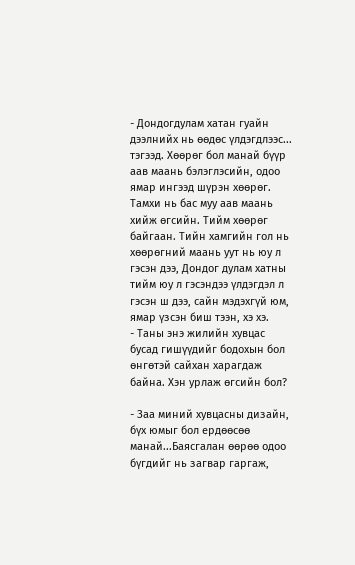- Дондогдулам хатан гуайн дээлнийх нь өөдөс үлдэгдлээс... тэгээд. Хөөрөг бол манай бүүр аав маань бэлэглэсийн, одоо ямар ингээд шүрэн хөөрөг. Тамхи нь бас муу аав маань хийж өгсийн. Тийм хөөрөг байгаан. Тийн хамгийн гол нь хөөрөгний маань уут нь юу л гэсэн дээ, Дондог дулам хатны тийм юу л гэсэндээ үлдэгдэл л гэсэн ш дээ, сайн мэдэхгүй юм, ямар үзсэн биш тээн, хэ хэ.
- Таны энэ жилийн хувцас бусад гишүүдийг бодохын бол өнгөтэй сайхан харагдаж байна. Хэн урлаж өгсийн бол?

- Заа миний хувцасны дизайн, бүх юмыг бол ердөөсөө манай...Баясгалан өөрөө одоо бүгдийг нь загвар гаргаж,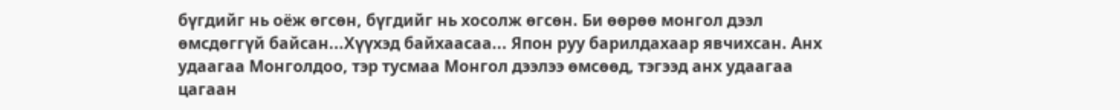бүгдийг нь оёж өгсөн, бүгдийг нь хосолж өгсөн. Би өөрөө монгол дээл өмсдөггүй байсан...Хүүхэд байхаасаа... Япон руу барилдахаар явчихсан. Анх удаагаа Монголдоо, тэр тусмаа Монгол дээлээ өмсөөд, тэгээд анх удаагаа цагаан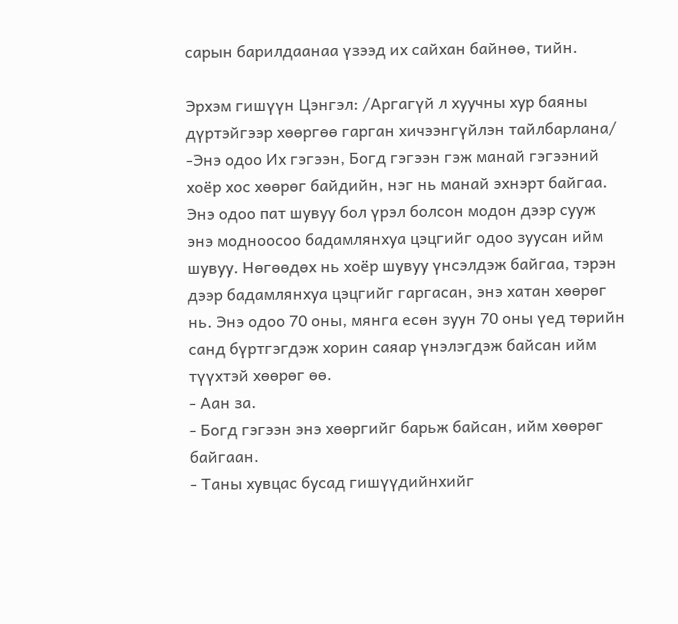сарын барилдаанаа үзээд их сайхан байнөө, тийн.

Эрхэм гишүүн Цэнгэл: /Аргагүй л хуучны хур баяны дүртэйгээр хөөргөө гарган хичээнгүйлэн тайлбарлана/
-Энэ одоо Их гэгээн, Богд гэгээн гэж манай гэгээний хоёр хос хөөрөг байдийн, нэг нь манай эхнэрт байгаа. Энэ одоо пат шувуу бол үрэл болсон модон дээр сууж энэ модноосоо бадамлянхуа цэцгийг одоо зуусан ийм шувуу. Нөгөөдөх нь хоёр шувуу үнсэлдэж байгаа, тэрэн дээр бадамлянхуа цэцгийг гаргасан, энэ хатан хөөрөг нь. Энэ одоо 70 оны, мянга есөн зуун 70 оны үед төрийн санд бүртгэгдэж хорин саяар үнэлэгдэж байсан ийм түүхтэй хөөрөг өө.
- Аан за.
- Богд гэгээн энэ хөөргийг барьж байсан, ийм хөөрөг байгаан.
- Таны хувцас бусад гишүүдийнхийг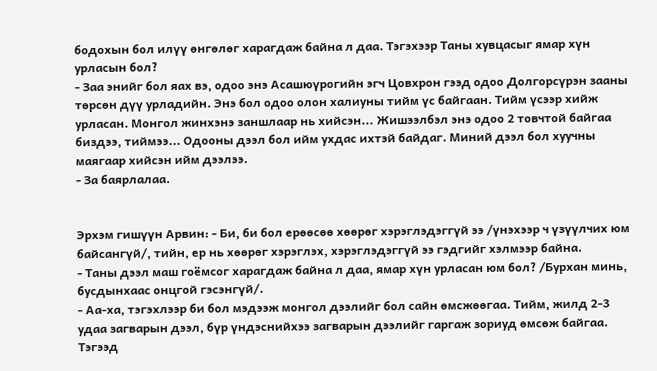бодохын бол илүү өнгөлөг харагдаж байна л даа. Тэгэхээр Таны хувцасыг ямар хүн урласын бол?
- Заа энийг бол яах вэ, одоо энэ Асашюүрогийн эгч Цовхрон гээд одоо Долгорсүрэн зааны төрсөн дүү урладийн. Энэ бол одоо олон халиуны тийм үс байгаан. Тийм үсээр хийж урласан. Монгол жинхэнэ заншлаар нь хийсэн... Жишээлбэл энэ одоо 2 товчтой байгаа биздээ, тиймээ... Одооны дээл бол ийм ухдас ихтэй байдаг. Миний дээл бол хуучны маягаар хийсэн ийм дээлээ.
- За баярлалаа.


Эрхэм гишүүн Арвин: - Би, би бол ерөөсөө хөөрөг хэрэглэдэггүй ээ /үнэхээр ч үзүүлчих юм байсангүй/, тийн, ер нь хөөрөг хэрэглэх, хэрэглэдэггүй ээ гэдгийг хэлмээр байна.
- Таны дээл маш гоёмсог харагдаж байна л даа, ямар хүн урласан юм бол? /Бурхан минь, бусдынхаас онцгой гэсэнгүй/.
- Аа-ха, тэгэхлээр би бол мэдээж монгол дээлийг бол сайн өмсжөөгаа. Тийм, жилд 2-3 удаа загварын дээл, бүр үндэснийхээ загварын дээлийг гаргаж зориуд өмсөж байгаа. Тэгээд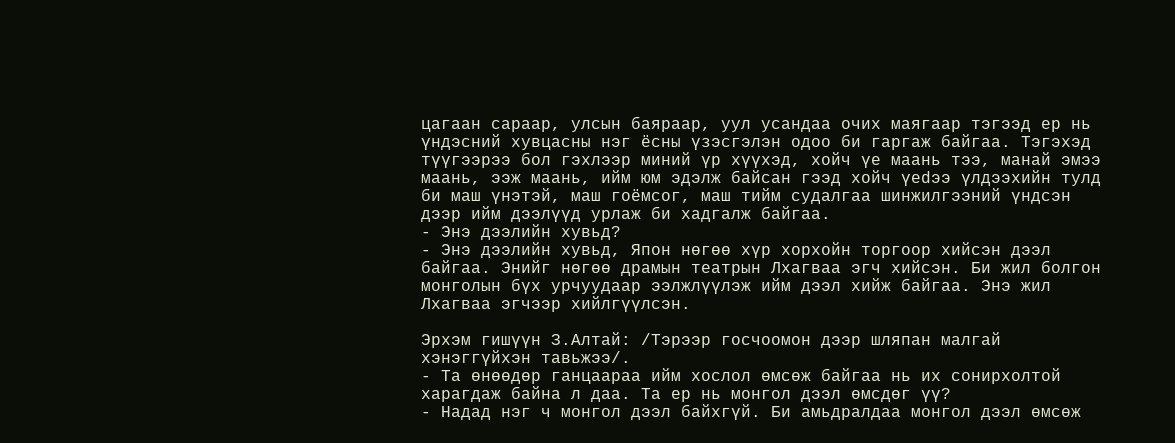цагаан сараар, улсын баяраар, уул усандаа очих маягаар тэгээд ер нь үндэсний хувцасны нэг ёсны үзэсгэлэн одоо би гаргаж байгаа. Тэгэхэд түүгээрээ бол гэхлээр миний үр хүүхэд, хойч үе маань тээ, манай эмээ маань, ээж маань, ийм юм эдэлж байсан гээд хойч үеdээ үлдээхийн тулд би маш үнэтэй, маш гоёмсог, маш тийм судалгаа шинжилгээний үндсэн дээр ийм дээлүүд урлаж би хадгалж байгаа.
- Энэ дээлийн хувьд?
- Энэ дээлийн хувьд, Япон нөгөө хүр хорхойн торгоор хийсэн дээл байгаа. Энийг нөгөө драмын театрын Лхагваа эгч хийсэн. Би жил болгон монголын бүх урчуудаар ээлжлүүлэж ийм дээл хийж байгаа. Энэ жил Лхагваа эгчээр хийлгүүлсэн.

Эрхэм гишүүн З.Алтай: /Тэрээр госчоомон дээр шляпан малгай хэнэггүйхэн тавьжээ/.
- Та өнөөдөр ганцаараа ийм хослол өмсөж байгаа нь их сонирхолтой харагдаж байна л даа. Та ер нь монгол дээл өмсдөг үү?
- Надад нэг ч монгол дээл байхгүй. Би амьдралдаа монгол дээл өмсөж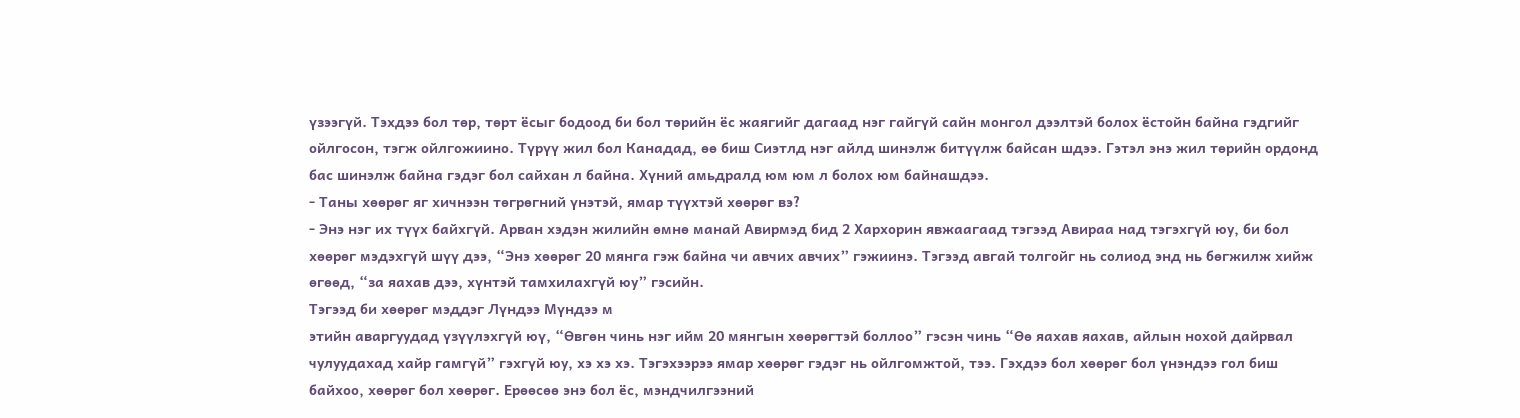үзээгүй. Тэхдээ бол төр, төрт ёсыг бодоод би бол төрийн ёс жаягийг дагаад нэг гайгүй сайн монгол дээлтэй болох ёстойн байна гэдгийг ойлгосон, тэгж ойлгожиино. Түрүү жил бол Канадад, өө биш Сиэтлд нэг айлд шинэлж битүүлж байсан шдээ. Гэтэл энэ жил төрийн ордонд бас шинэлж байна гэдэг бол сайхан л байна. Хүний амьдралд юм юм л болох юм байнашдээ.
- Таны хөөрөг яг хичнээн төгрөгний үнэтэй, ямар түүхтэй хөөрөг вэ?
- Энэ нэг их түүх байхгүй. Арван хэдэн жилийн өмнө манай Авирмэд бид 2 Хархорин явжаагаад тэгээд Авираа над тэгэхгүй юу, би бол хөөрөг мэдэхгүй шүү дээ, “Энэ хөөрөг 20 мянга гэж байна чи авчих авчих” гэжиинэ. Тэгээд авгай толгойг нь солиод энд нь бөгжилж хийж өгөөд, “за яахав дээ, хүнтэй тамхилахгүй юу” гэсийн.
Тэгээд би хөөрөг мэддэг Лүндээ Мүндээ м
этийн аваргуудад үзүүлэхгүй юү, “Өвгөн чинь нэг ийм 20 мянгын хөөрөгтэй боллоо” гэсэн чинь “Өө яахав яахав, айлын нохой дайрвал чулуудахад хайр гамгүй” гэхгүй юу, хэ хэ хэ. Тэгэхээрээ ямар хөөрөг гэдэг нь ойлгомжтой, тээ. Гэхдээ бол хөөрөг бол үнэндээ гол биш байхоо, хөөрөг бол хөөрөг. Ерөөсөө энэ бол ёс, мэндчилгээний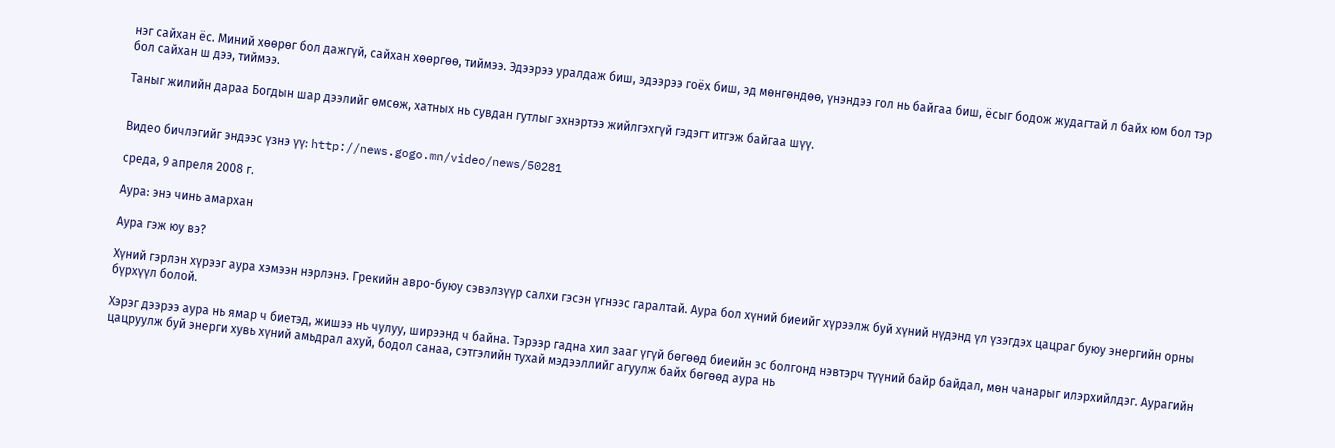нэг сайхан ёс. Миний хөөрөг бол дажгүй, сайхан хөөргөө, тиймээ. Эдээрээ уралдаж биш, эдээрээ гоёх биш, эд мөнгөндөө, үнэндээ гол нь байгаа биш, ёсыг бодож жудагтай л байх юм бол тэр бол сайхан ш дээ, тиймээ.

Таныг жилийн дараа Богдын шар дээлийг өмсөж, хатных нь сувдан гутлыг эхнэртээ жийлгэхгүй гэдэгт итгэж байгаа шүү.


Видео бичлэгийг эндээс үзнэ үү: http://news.gogo.mn/video/news/50281

среда, 9 апреля 2008 г.

Аура: энэ чинь амархан

Аура гэж юу вэ?

Хүний гэрлэн хүрээг аура хэмээн нэрлэнэ. Грекийн авро-буюу сэвэлзүүр салхи гэсэн үгнээс гаралтай. Аура бол хүний биеийг хүрээлж буй хүний нүдэнд үл үзэгдэх цацраг буюу энергийн орны бүрхүүл болой.

Хэрэг дээрээ аура нь ямар ч биетэд, жишээ нь чулуу, ширээнд ч байна. Тэрээр гадна хил зааг үгүй бөгөөд биеийн эс болгонд нэвтэрч түүний байр байдал, мөн чанарыг илэрхийлдэг. Аурагийн цацруулж буй энерги хувь хүний амьдрал ахуй, бодол санаа, сэтгэлийн тухай мэдээллийг агуулж байх бөгөөд аура нь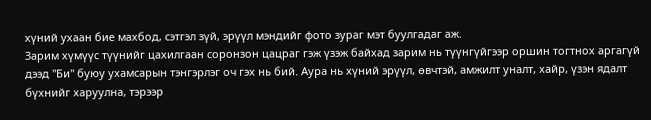хүний ухаан бие махбод, сэтгэл зүй, эрүүл мэндийг фото зураг мэт буулгадаг аж.
Зарим хүмүүс түүнийг цахилгаан соронзон цацраг гэж үзэж байхад зарим нь түүнгүйгээр оршин тогтнох аргагүй дээд "Би" буюу ухамсарын тэнгэрлэг оч гэх нь бий. Аура нь хүний эрүүл, өвчтэй, амжилт уналт, хайр, үзэн ядалт бүхнийг харуулна, тэрээр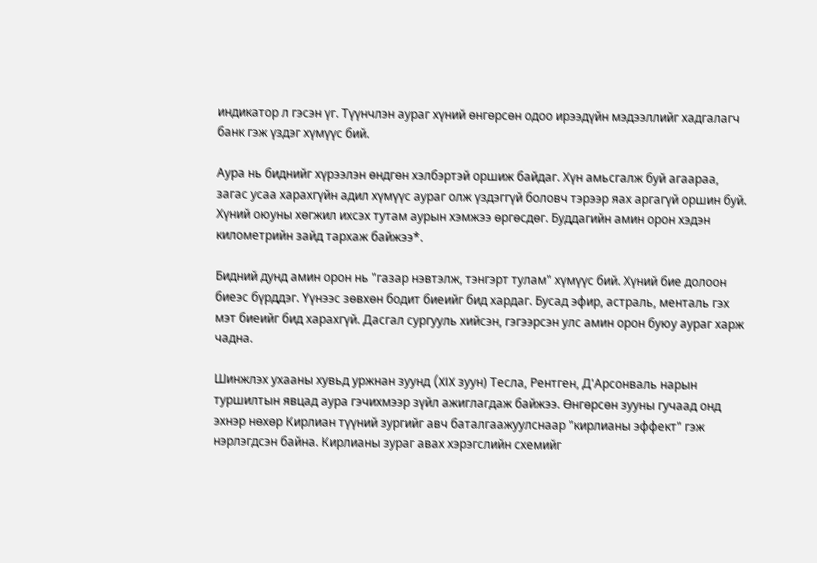индикатор л гэсэн үг. Түүнчлэн аураг хүний өнгөрсөн одоо ирээдүйн мэдээллийг хадгалагч банк гэж үздэг хүмүүс бий.

Аура нь биднийг хүрээлэн өндгөн хэлбэртэй оршиж байдаг. Хүн амьсгалж буй агаараа, загас усаа харахгүйн адил хүмүүс аураг олж үздэггүй боловч тэрээр яах аргагүй оршин буй. Хүний оюуны хөгжил ихсэх тутам аурын хэмжээ өргөсдөг. Буддагийн амин орон хэдэн километрийн зайд тархаж байжээ*.

Бидний дунд амин орон нь "газар нэвтэлж, тэнгэрт тулам" хүмүүс бий. Хүний бие долоон биеэс бүрддэг. Үүнээс зөвхөн бодит биеийг бид хардаг. Бусад эфир, астраль, менталь гэх мэт биеийг бид харахгүй. Дасгал сургууль хийсэн, гэгээрсэн улс амин орон буюу аураг харж чадна.

Шинжлэх ухааны хувьд уржнан зуунд (XIX зуун) Тесла, Рентген, Д'Арсонваль нарын туршилтын явцад аура гэчихмээр зүйл ажиглагдаж байжээ. Өнгөрсөн зууны гучаад онд эхнэр нөхөр Кирлиан түүний зургийг авч баталгаажуулснаар "кирлианы эффект" гэж нэрлэгдсэн байна. Кирлианы зураг авах хэрэгслийн схемийг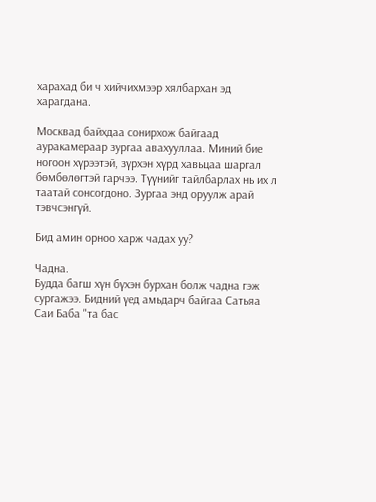харахад би ч хийчихмээр хялбархан эд харагдана.

Москвад байхдаа сонирхож байгаад ауракамераар зургаа авахууллаа. Миний бие ногоон хүрээтэй, зүрхэн хүрд хавьцаа шаргал бөмбөлөгтэй гарчээ. Түүнийг тайлбарлах нь их л таатай сонсогдоно. Зургаа энд оруулж арай тэвчсэнгүй.

Бид амин орноо харж чадах уу?

Чадна.
Будда багш хүн бүхэн бурхан болж чадна гэж сургажээ. Бидний үед амьдарч байгаа Сатьяа Саи Баба "та бас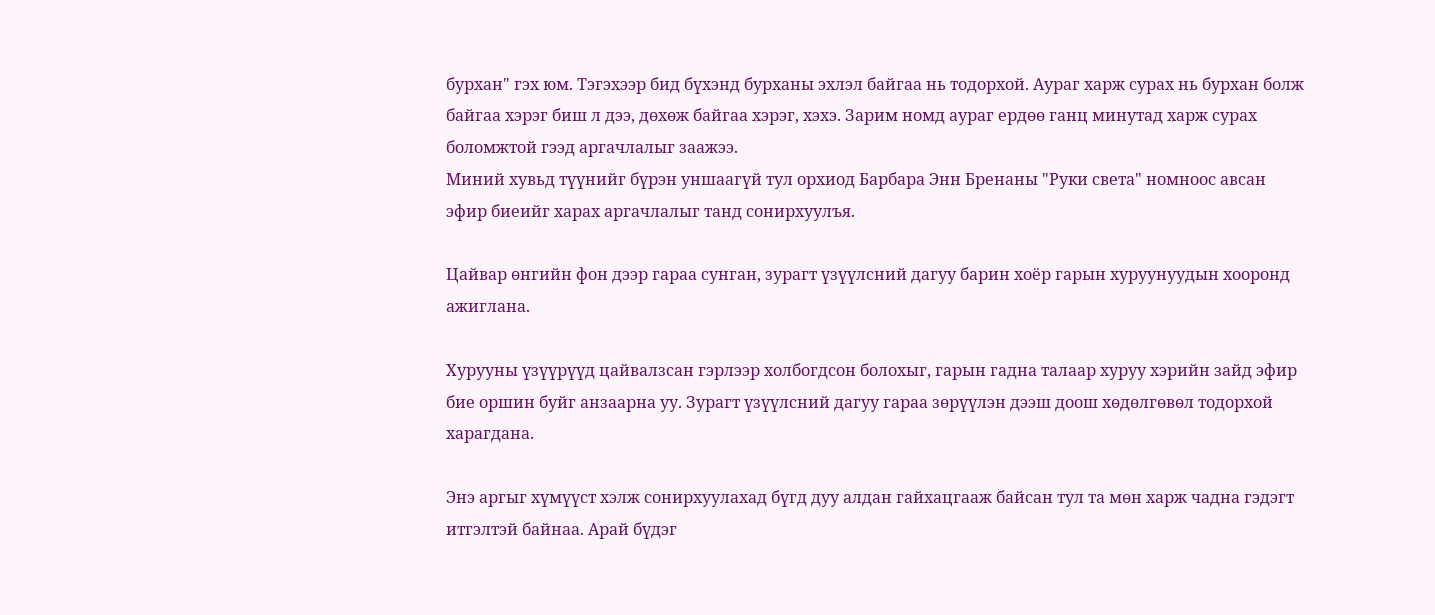бурхан" гэх юм. Тэгэхээр бид бүхэнд бурханы эхлэл байгаа нь тодорхой. Аураг харж сурах нь бурхан болж байгаа хэрэг биш л дээ, дөхөж байгаа хэрэг, хэхэ. Зарим номд аураг ердөө ганц минутад харж сурах боломжтой гээд аргачлалыг заажээ.
Миний хувьд түүнийг бүрэн уншаагүй тул орхиод Барбара Энн Бренаны "Руки света" номноос авсан эфир биеийг харах аргачлалыг танд сонирхуулъя.

Цайвар өнгийн фон дээр гараа сунган, зурагт үзүүлсний дагуу барин хоёр гарын хуруунуудын хооронд ажиглана.

Хурууны үзүүрүүд цайвалзсан гэрлээр холбогдсон болохыг, гарын гадна талаар хуруу хэрийн зайд эфир бие оршин буйг анзаарна уу. Зурагт үзүүлсний дагуу гараа зөрүүлэн дээш доош хөдөлгөвөл тодорхой харагдана.

Энэ аргыг хүмүүст хэлж сонирхуулахад бүгд дуу алдан гайхацгааж байсан тул та мөн харж чадна гэдэгт итгэлтэй байнаа. Арай бүдэг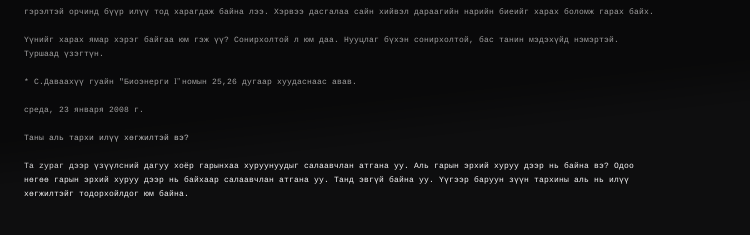гэрэлтэй орчинд бүүр илүү тод харагдаж байна лээ. Хэрвээ дасгалаа сайн хийвэл дараагийн нарийн биеийг харах боломж гарах байх.

Үүнийг харах ямар хэрэг байгаа юм гэж үү? Сонирхолтой л юм даа. Нууцлаг бүхэн сонирхолтой, бас танин мэдэхүйд нэмэртэй. Туршаад үзэгтүн.

* С.Даваахүү гуайн "Биоэнерги I" номын 25,26 дугаар хуудаснаас авав.

среда, 23 января 2008 г.

Таны аль тархи илүү хөгжилтэй вэ?

Та zураг дээр үзүүлсний дагуу хоёр гарынхаа хуруунуудыг салаавчлан атгана уу. Аль гарын эрхий хуруу дээр нь байна вэ? Одоо нөгөө гарын эрхий хуруу дээр нь байхаар салаавчлан атгана уу. Танд эвгүй байна уу. Үүгээр баруун зүүн тархины аль нь илүү хөгжилтэйг тодорхойлдог юм байна.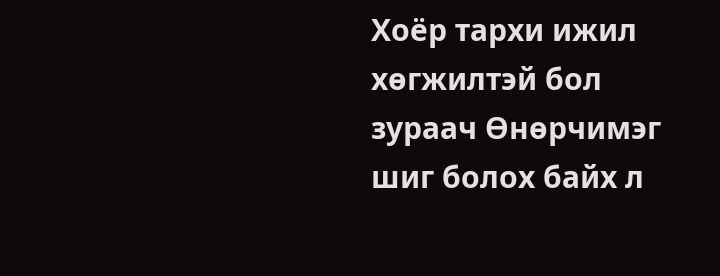Хоёр тархи ижил хөгжилтэй бол зураач Өнөрчимэг шиг болох байх л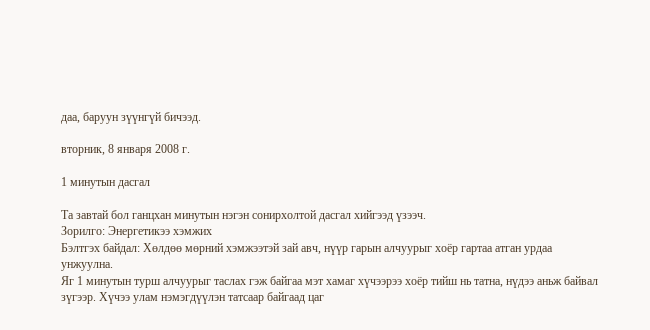даа, баруун зүүнгүй бичээд.

вторник, 8 января 2008 г.

1 минутын дасгал

Та завтай бол ганцхан минутын нэгэн сонирхолтой дасгал хийгээд үзээч.
Зорилго: Энергетикээ хэмжих
Бэлтгэх байдал: Хөлдөө мөрний хэмжээтэй зай авч, нүүр гарын алчуурыг хоёр гартаа атган урдаа унжуулна.
Яг 1 минутын турш алчуурыг таслах гэж байгаа мэт хамаг хүчээрээ хоёр тийш нь татна, нүдээ аньж байвал зүгээр. Хүчээ улам нэмэгдүүлэн татсаар байгаад цаг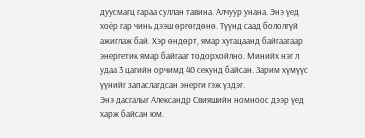дуусмагц гараа суллан тавина. Алчуур унана. Энэ үед хоёр гар чинь дээш өргөгдөнө. Түүнд саад бололгүй ажиглаж бай. Хэр өндөрт, ямар хугацаанд байгаагаар энергетик ямар байгааг тодорхойлно. Минийх нэг л удаа 3 цагийн орчимд 40 секунд байсан. Зарим хүмүүс үүнийг запаслагдсан энерги гэж үздэг.
Энэ дасгалыг Александр Свияшийн номноос дээр үед харж байсан юм.